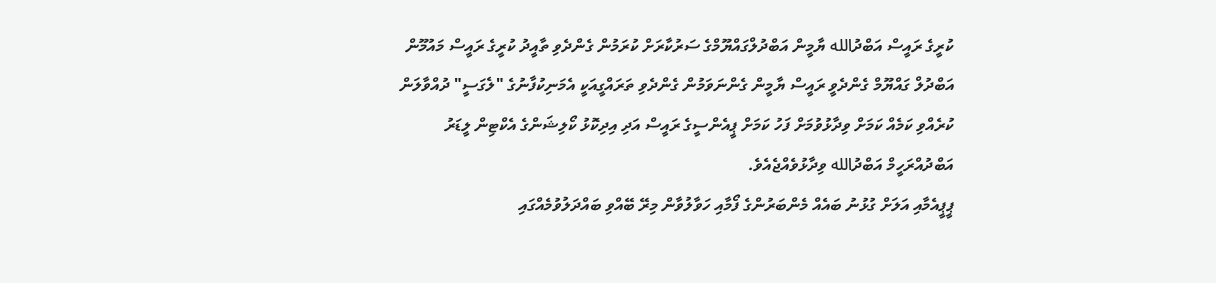ކުރީގެ ރައީސް އަބްދުالله ޔާމީން އަބްދުލްގައްޔޫމްގެ ސަރުކާރަށް ކުރަމުން ގެންދެވި ތާއީދު ކުރީގެ ރައީސް މައުމޫން އަބްދުލް ގައްޔޫމް ގެންދެވީ ރައީސް ޔާމީން ގެންނަވަމުން ގެންދެވި ތަރައްގީއަކީ އެމަނިކުފާނުގެ "ލެގަސީ" ދުއްވާލަން ކުރެއްވި ކަމެއް ކަމަށް ވިދާޅުވުމަށް ފަހު ކަމަށް ޕީއެންސީގެ ރައީސް އަދި އިދިކޮޅު ކޯލިޝަންގެ އެކްޓިން ލީޑަރު އަބްދުއްރަހީމް އަބްދުالله ވިދާޅުވެއްޖެއެވެ.
ޕީޕީއެމާއި އަލަށް ގުޅުނު ބައެއް މެންބަރުންގެ ފޯމާއި ހަވާލުވާން މިރޭ ބޭއްވި ބައްދަލުވުމެއްގައި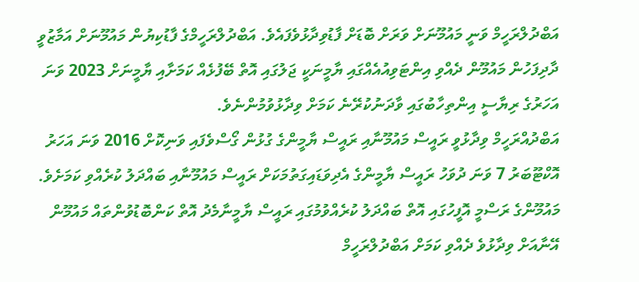އަބްދުލްރަހީމް ވަނީ މައުމޫނަށް ވަރަށް ބޮޑަށް ފާޑުވިދާޅުވެފައެވެ. އަބްދުލްރަހީމްގެ ފާޑުކިޔުން މައުމޫނަށް އަމާޒުވީ ދާދިފަހުން މައުމޫން ދެއްވި އިންޓަވިއުއެއްގައި ޔާމީނަކީ ޖަލުގައި އޮތް ބޭފުޅެއް ކަމަށާއި ޔާމީނަށް 2023 ވަނަ އަހަރުގެ ރިޔާސީ އިންތިހާބުގައި ވާދަނުކުރޭނެ ކަމަށް ވިދާޅުވުމުންނެވެ.
އަބްދުއްރަހީމް ވިދާޅުވީ ރައީސް މައުމޫނާއި ރައީސް ޔާމީންގެ ގުޅުން ގޯސްވެފައި ވަނިކޮށް 2016 ވަނަ އަހަރު އޮކްޓޫބަރު 7 ވަނަ ދުވަހު ރައީސް ޔާމީންގެ އެދިވަޑައިގަތުމަކަށް ރައީސް މައުމޫނާއި ބައްދަލު ކުރެއްވި ކަމަށެވެ. މައުމޫންގެ ރަސްމީ އޮފީހުގައި އޮތް ބައްދަލު ކުރެއްވުމުގައި ރައީސް ޔާމީނާމެދު އޮތް ކަންބޮޑުވުންތައް މައުމޫން އޭނާއަށް ވިދާޅުވެ ދެއްވި ކަމަށް އަބްދުލްރަހީމް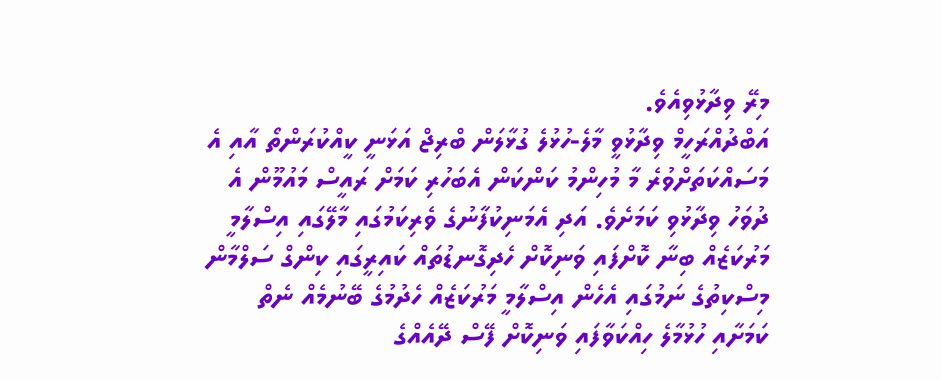މިރޭ ވިދާޅުވިއެވެ.
އަބްދުއްރަހީމް ވިދާޅުވީ މާލެ-ހުޅުލެ ގުޅާލަން ބްރިޖް އަޅަނީ ކީއްކުރަންތޯ އާއި އެ މަސައްކަތަށްވުރެ މާ މުހިންމު ކަންކަން އެބަހުރި ކަމަށް ރައީސް މައުމޫން އެ ދުވަހު ވިދާޅުވި ކަމަށެވެ. އަދި އެމަނިކުފާނުގެ ވެރިކަމުގައި މާލޭގައި އިސްލާމީ މަރުކަޒެއް ބިނާ ކޮށްފައި ވަނިކޮށް ހެދިގޮނޑުތައް ކައިރީގައި ކިންގް ސަލްމާން މިސްކިތުގެ ނަމުގައި އެހެން އިސްލާމީ މަރުކަޒެއް ހެދުމުގެ ބޭނުމެއް ނެތް ކަމަށާއި ހުޅުމާލެ ހިއްކަވާފައި ވަނިކޮށް ފޭސް ދޭއެއްގެ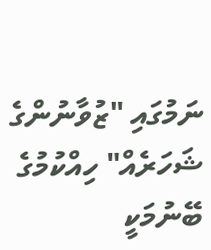ނަމުގައި "ޒުވާނުންގެ ޝަހަރެއް" ހިއްކުމުގެ ބޭނުމަކީ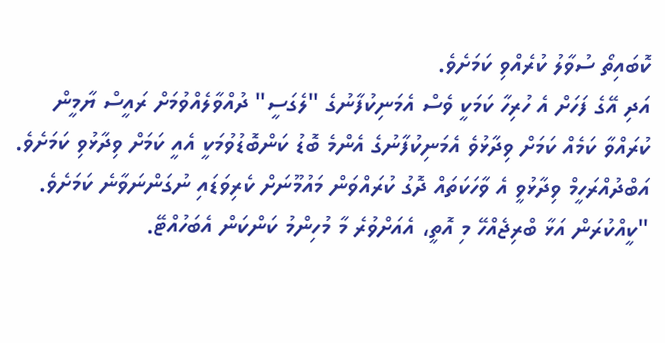ކޮބައިތޯ ސުވާލު ކުރެއްވި ކަމަށެވެ.
އަދި އޭގެ ފަހަށް އެ ހުރިހާ ކަމަކީ ވެސް އެމަނިކުފާނުގެ "ލެގަސީ" ދުއްވާލެއްވުމަށް ރައީސް ޔާމީން ކުރައްވާ ކަމެއް ކަމަށް ވިދާޅުވެ އެމަނިކުފާނުގެ އެންމެ ބޮޑު ކަންބޮޑުވުމަކީ އެއީ ކަމަށް ވިދާޅުވި ކަމަށެވެ. އަބްދުއްރަހީމް ވިދާޅުވީ އެ ވާހަކަތައް ދޮގު ކުރައްވަން މައުމޫނަށް ކެރިވަޑައި ނުގަންނަވާނެ ކަމަށެވެ.
"ކީއްކުރަން އަޅާ ބްރިޖެއްހޭ މި އޮތީ، އެއަށްވުރެ މާ މުހިންމު ކަންކަން އެބަހުއްޓޭ.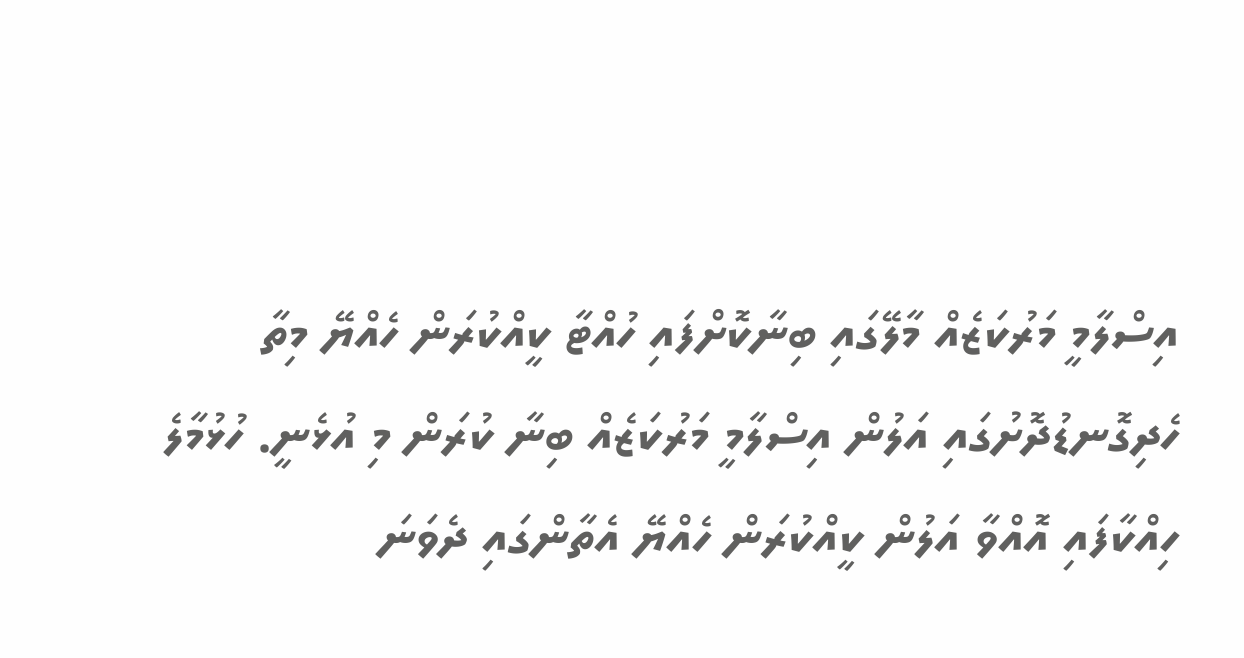އިސްލާމީ މަރުކަޒެއް މާލޭގައި ބިނާކޮށްފައި ހުއްޓާ ކީއްކުރަން ހެއްޔޭ މިތާ ހެދިގޮނޑުދޮށުގައި އަލުން އިސްލާމީ މަރުކަޒެއް ބިނާ ކުރަން މި އުޅެނީ. ހުޅުމާލެ ހިއްކާފައި އޮއްވާ އަލުން ކީއްކުރަން ހެއްޔޭ އެތާންގައި ދެވަނަ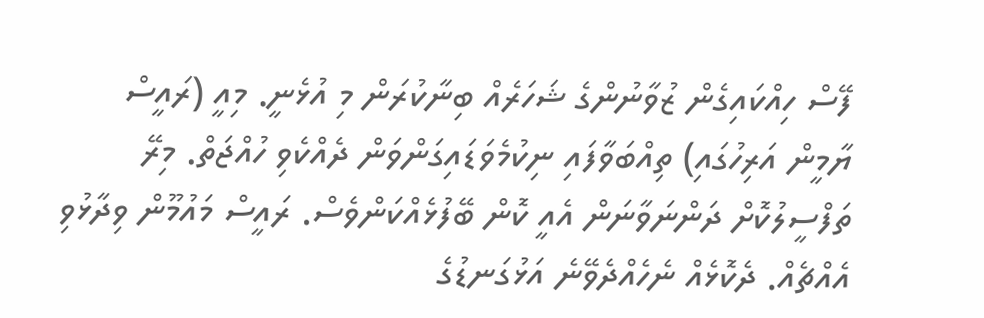ފޭސް ހިއްކައިގެން ޒުވާނުންގެ ޝަހަރެއް ބިނާކުރަން މި އުޅެނީ. މިއީ (ރައީސް ޔާމީން އަރިހުގައި) ތިއްބަވާފައި ނިކުމެވަޑައިގަންވަން ދެއްކެވި ހުއްޖަތް. މިރޭ ތަފްސީލުކޮށް ދަންނަވާނަން އެއީ ކޮން ބޭފުޅެއްކަންވެސް. ރައީސް މައުމޫން ވިދާޅުވި އެއްޗެއް. ދެކޮޅެއް ނެހެއްދެވޭނެ އަޅުގަނޑުގެ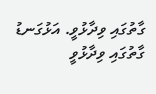ގާތުގައި ވިދާޅުވީ. އަޅުގަނޑު ގާތުގައި ވިދާޅުވީ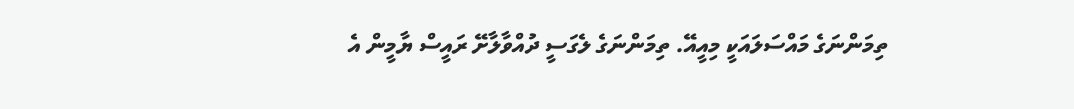ތިމަންނަގެ މައްސަލައަކީ މިއީއޭ. ތިމަންނަގެ ލެގަސީ ދުއްވާލާށޭ ރައީސް ޔާމީން އެ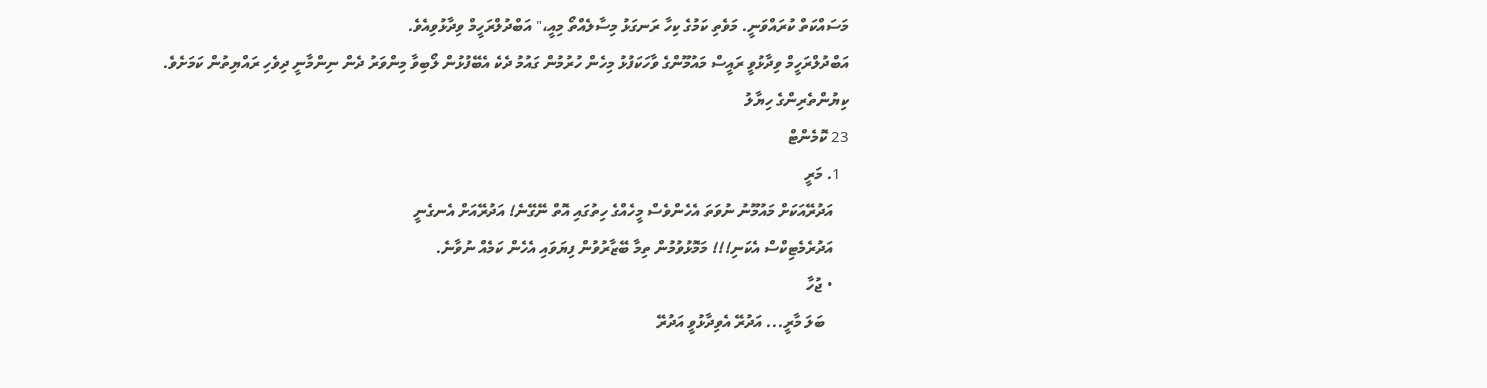މަސައްކަތް ކުރައްވަނީ. މަވެތި ކަމުގެ ކިހާ ރަނގަޅު މިސާލެއްތޯ މިއީ،" އަބްދުލްރަހީމް ވިދާޅުވިއެވެ.
އަބްދުލްރަހީމް ވިދާޅުވީ ރައީސް މައުމޫންގެ ވާހަކަފުޅު މިހެން ހުރުމުން ގައުމު ދެކެ އެބޭފުޅުން ލޯބިވާ މިންވަރު ދެން ނިންމާނީ ދިވެހި ރައްޔިތުން ކަމަށެވެ.
ކިޔުންތެރިންގެ ހިޔާލު
23 ކޮމެންޓް
  1. މަރީ
    އަދުރޭއަކަށް މައުމޫނު ނުވަތަ އެހެންވެސް މީހެއްގެ ހިތުގައި އޮތް ނޭގޭނެ! އަދުރޭއަށް އެނގެނީ
    އަދުރެމެޓިކްސް އެކަނި!!! މަމޮޅުވުމުން ތިމާ ބޭޒާރުވުން ފިޔަވައި އެހެން ކަމެއް ނުވާނެ.
    • ޖުހާ
      ބަލަ މާރީ... އަދުރޭ އެވިދާޅުވީ އަދުރޭ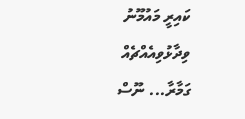ކައިރީ މައުމޫނު ވިދާޅުވިއެއްޗެއް ގަމާރާ... ނޫސް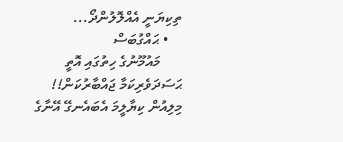ތިކިޔަނީ އެއްލޮލުންދޯ...
    • ޙައްގުބަސް
      މައުމޫނުގެ ހިތުގައި އޮތީ ޙަސަދަވެރިކަމާ ޖައްބާރުކަން!! މިލިއުން ކިޔާލީމަ އެބައެނގޭ އޭނާގެ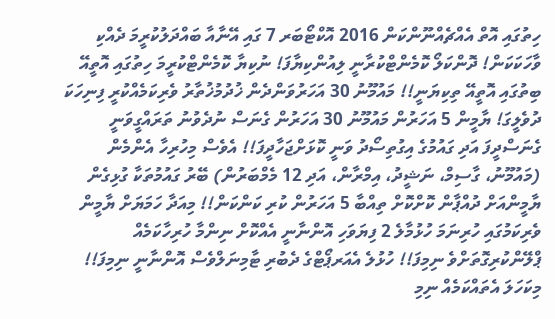ހިތުގައި އޮތް އެއްޗެއްނޫންކަން 2016 އޮކްޓޯބަރ 7 ގައި އޭނާއާ ބައްދަލުކުރީމަ ދެއްކި ވާހަކަކަން! ދޮންކަލޯ ކޮމެންޓްކުރާނީ ލިއުންކިޔާފަ! ނުކިޔާ ކޮމެންޓްކުރީމަ ހިތުގައި އޮތީއޭ ބިތުގައި އޮތީއޭ ތިކިޔަނީ!! މައުމޫނު 30 އަހަރުވަންދެން ޚުދުމުޚުތާރު ވެރިކަމެއްކުރީ ފިނިހަކަ ދުވެލީގަ! ޔާމީން 5 އަހަރުން މައުމޫނު 30 އަހަރުން ގެނަސް ނުދެވުނު ތަރައްގީވަނީ ގެނަސްދީފަ އަދި ގައުމުގެ އިގުތިސޯދު ވަނީ ކޮޅަށްޖަހާދީފަ!! އެވެސް މިހުރިހާ އެންމެން (މައުމޫނު، ގާސިމް، ނަޝީދު، އިމްރާން، އަދި 12 މެމްބަރުން) ބޭރު ގައުމުތަކާ ގުޅިގެން ޔާމީންއަށް ދުއްޕާން ކޮށްކޮށް ތިއްބާ 5 އަހަރުން ކުރި ކަންކަން!! މިއަދާ ހަމަޔަށް ޔާމީން ވެރިކަމުގައި ހުރިނަމަ ހުޅުމާލެ 2 ފިޔަވަހި އޮންނާނީ އެއްކޮށް ނިންމާ ހުރިހާކަމެއް ޕްލޭންކުރިގޮތަށްވެ ނިމިފަ!! ހުޅުލެ އެއަރޕޯޓްގެ ދެބުރި ޓާމިނަލްވެސް އޮންނާނީ ނިމިފަ!! މިކަހަލަ އެތައްކަމެއް ނިމި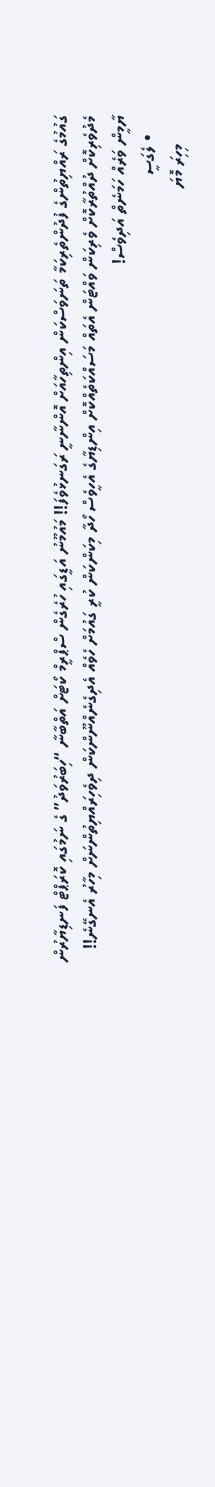ގައުމުގެ ރައްޔިތުންގެ ފުދުންތެރިކަމާ ތަނަވަސްކަން އިންތިހާއަށް އޮންނާނީ ރަގަނޅުވެފަ!! މައުމޫނު އަޑީގައި ހުރެގެން ސްޕްރީމް ކޯޓަށް އަތްބާނާ “ހިބަރުވަދު” ގެ ނަމުގައި ކޮރަޕްޓް ފަނޑިޔާރުން މެދުވެރިކޮށް ދުއްތުރާކޮށް ވެރިކަން ވައްޓަން އެތައް މަސައްކަތެއްކޮށް އިންޑިޔާގެ އެހީވެސް ހޯދާ މިކަންކަން ކުރީ ގައުމަށް ހެވެއް އެދިގެނެއްނޫންކަން ދިވެހިރައްޔިތުންނަށް މިހާރު އެނގޭނެ!! ޔާމީން ވަރެއް ހަމަނެތް އަދިވެސް!
    • ލެގަސީ
      މިހިރަ މޮޔަ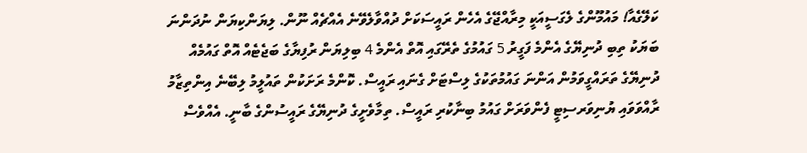ކަލޭގެއާ! މައުމޫންގެ ލެގަސީއަކީ މިރާއްޖޭގެ އެހެން ރައީސަކަށް ދުއްވާލެވޭނެ އެއްޗެއް ނޫން. ލިޔަންކިޔަން ނުދަންނަ ބަޔަކު ތިބި ދުނިޔޭގެ އެންމެ ފަގީރު 5 ގައުމުގެ ތެރޭގައި އޮތް އެންމެ 4 ބިލިޔަން ރުފިޔާގެ ބަޖެޓެއް އޮތް ގައުމެއް ދުނިޔޭގެ ތަރައްގީވަމުން އަންނަ ގައުމުތަކުގެ ލިސްޓަށް ގެނައި ރައީސް. ކޮންމެ ރަށަކުން ތައުލީމު ލިބޭނެ އިންތިޒާމު ރާއްވަވައި ޔުނިވަރސިޓީ ފެންވަރަށް ގައުމު ބިނާކުރި ރައީސް. ތިމާވެށީގެ ދުނިޔޭގެ ރައީސުންގެ ބާނީ. އެއްވެސް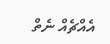އެއްޗެއް ނެތް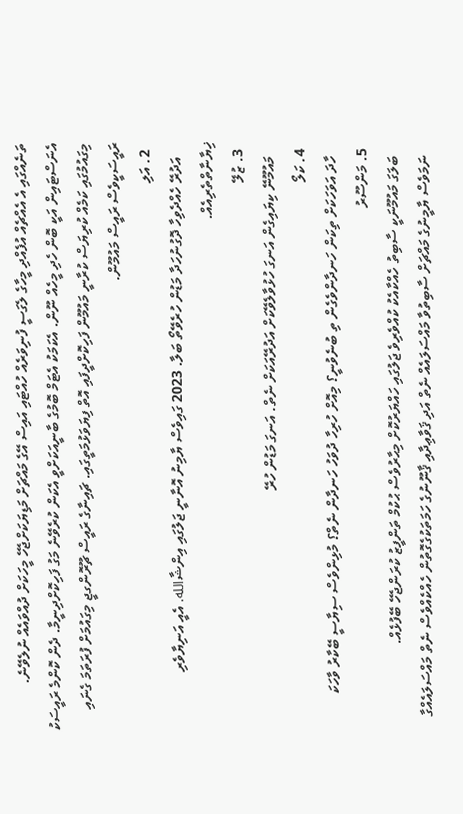ތަނެއްގައި އެ އެއްޗެއް އުފެއްދި މީހާގެ ލެގަސީ ފުނިވަރެއް ހުއްޓައި އައިސް އޭގެ މައްޗަށް މަޑިޔަކަށްޖެހޭ މީހަކަށް ދުއްވައެއް ނުލެވޭނެ. އެނަސްޓައިން އަކީ ބޮން ހެދި މީހެއް ނޫން. އެކަމަކު އެޓަމް ބޮމުގެ ބާނީއަކަށްވީ އެކަން ކުރެވޭނެ މަގު ފަހިކޮށްދިނީމާ. ދެން ކޮންމެ ރައީސަކު މިގައުމުގައި ކަމެއް ކުރިޔަސް ކުރާނީ މައުމޫން ފަހިކޮށްދީފައި އޮތް ފިޔަވަޅުމަތީގައި. ޗައިނާގެ ރައީސް ޗޫރޮންގޖީ މިގައުމަށް ފުރަތަމަ ގެނައި ރައީސަކީވެސް ރައީސް މައުމޫން.
  2. އަލި
    އަދުރޭ ހެއްދެވިހާ ދޮގުނުހަދާ މަޑުން ހުރެވޭތޯ ބަލާ. 2023 ގައިވެސް ޔާމިނު އޮނާނީ ޖަލުގައި އިންޝާالله. އެއީ އަނިޔާވެރި ޚިޔާނާތްތެރިއެއް.
  3. ޒުލޭ
    މައުމޫނޭ ކިޔައިގެން އަނގަ ހުޅުވާލެވޭކަށް އަދުރޭއަކަށް ނެތް. އަނގަ މަޑުން ހުރޭ
  4. ކަލޯ
    ހާދަ އަވަހަކަށް ތިކަން ހަނދާންވެގެން ތި ބުނެވުނީ؟ މިއޮށް ހުރިހާ ދުވަހު ހަނދާން ނެތް؟ މުޅިންވެސް ސިޔާސީ ބޭކާރު ވާހަކަ
  5. މަންސޫރު
    ބަލަގަ މައުމޫނަކީ ސާބިތު ހެއްކާއެކު ކުއްވެރިވެ ޖަލުގައި ހައްޔަރުކޮށް މިޙާރުވެސް ޙުކުމް ތަންފީޒު ކުރަންޖެހޭ ބޭފުޅެއް.
    ނަމަވެސް ޔާމީނުގެ މައްޗަށް ސާބިތުވާ މައްސަލައެއް ނެތް އަދި ޤަވާޢިދާއި ޤާނޫނުގެ ހަމަތަކުގެގޮތުން ހެއްކެއްވެސް ނެތް މައްސަލައެއްގާ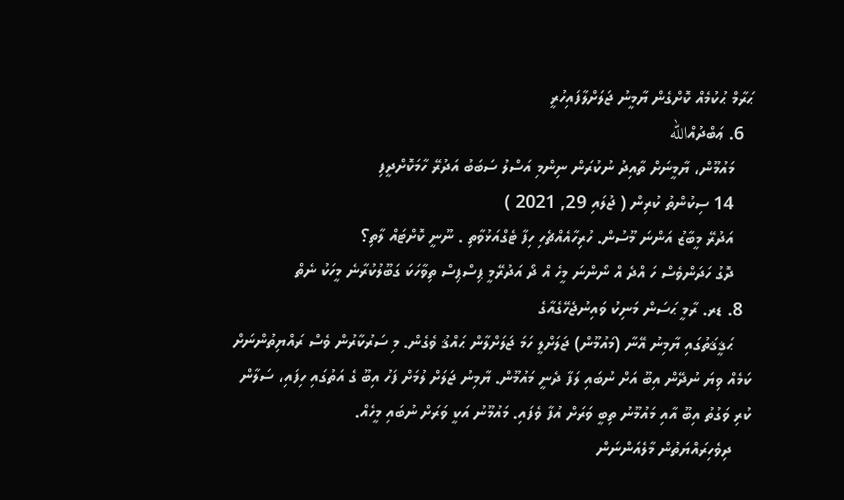ޙަރާމް ޙުކުމެއް ކޮށްގެން ޔާމީނު ޖަލަށްލާފައިހުރީ
  6. ޢަބްދުއްالله
    މައުމޫން، ޔާމީނަށް ތާއިދު ނުކުރަން ނިންމި އަސްލު ސަބަބު އަދުރޭ ހާމަކޮށްދީފި
    14 ސިކުންތު ކުރިން ( ޖުލައި 29, 2021 )
    އަދުރޭ މީބާޒު އަންނަ މޫސުން. ހުރިހާއެއްޗެހި ހިފާ ޓެގްއަޅުވާތި . ނޫނީ ކޮށްޓައް ލާތި؟
    ދޮގު ހަދަންވެސް ހަ އްދެ އް ނޯންނަ މީހެ އް ދޯ އަދުރޭމީ ޕިސްޕިސް ތިވާހަކަ ގަބޫލުކުރާނެ މީހަކު ނެތް
  8. ޑރ. ރާމީ ޙަސަން މަނިކު ވައިނުޖެހޭގެއާގެ
    ޙަޤީޤަތުގައި ޔާމިނު އޭނާ (މައުމޫން) ޖަލަށްލީ ހަމަ ޖަލަށްލާން ޙައްޤު ވެގެން. މި ސަރުކާރުން ވެސް ރައްޔިތުންނަށް ކަމެއް ވިޔަ ނުދޭން އިބޫ އަށް ނުބައި ލަފާ ދެނީ މައުމޫން. ޔާމިނު ޖަލަށް ލުމަށް ފަހު އިބޫ ގެ އަތުގައި ހިފައި، ސަލާން ކުރި ވަގުތު އިބޫ އާއި މައުމޫނު ތިބީ ވަރަށް އުފާ ވެފައި. މައުމޫނު އަކީ ވަރަށް ނުބައި މީހެއް.
    ދިވެހިރައްޔަތުން މާލެއަންނަން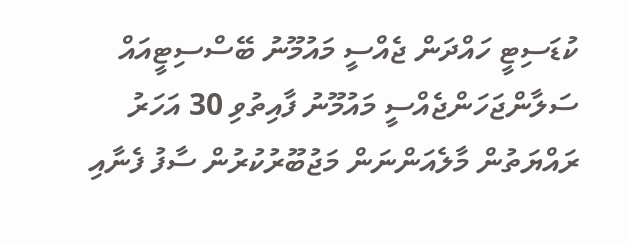ކުޑަސިޓީ ހައްދަން ޖެއްސީ މައުމޫނު ބޭސްސިޓީއައް ސަލާންޖަހަންޖެއްސީ މައުމޫނު ފާއިތުވި 30 އަހަރު ރައްޔަތުން މާލެއަންނަން މަޖުބޫރުކުރުން ސާފު ފެނާއި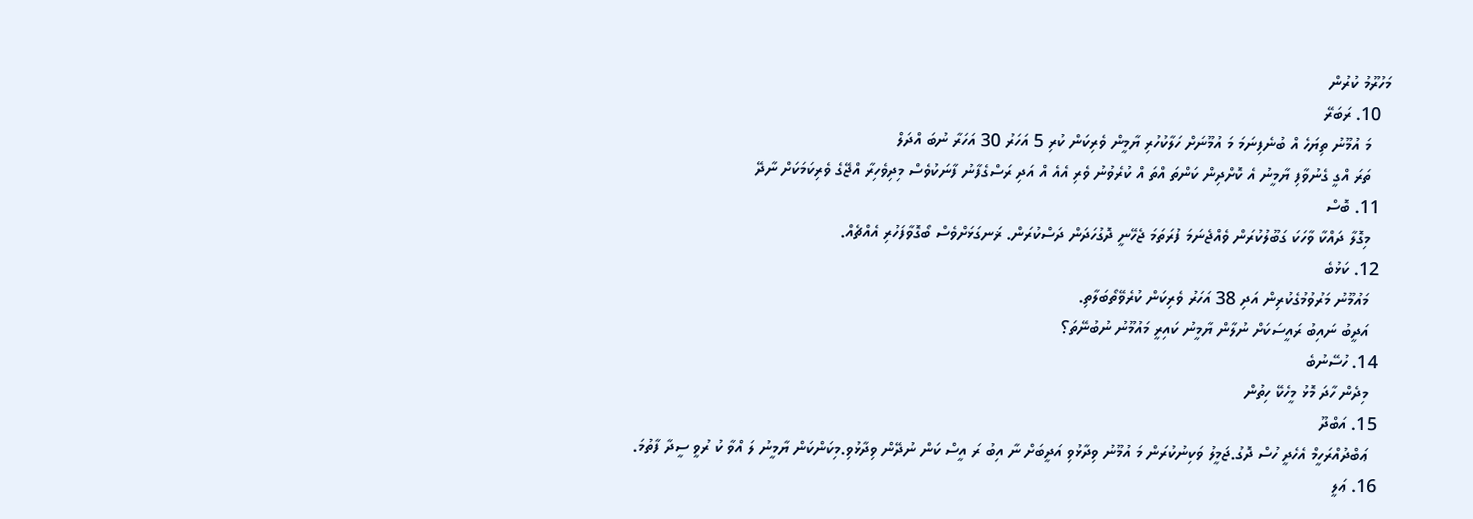މަހުރޫމު ކުރުން
  10. ރަބަރޭ
    މަ އުމޫނު ތިޔަހެ އް ބުނެފިނަމަ މަ އުމޫނަށް ހަލާކުހުރި ޔާމީން ވެރިކަން ކުރި 5 އަހަރު 30 އަހަރާ ނުބަ އްދަލް
    ތަރަ އްގީ ގެނުވާފި ޔާމީނު އެ ކޮށްދިން ކަންތަ އްތަ އް ކުރެވުނު ވެރި އެއެ އް އަދި ރަސްގެފާނު ފާނަކުވެސް މިދިވެހިރާ އްޖޭގެ ވެރިކަމަކަށް ނާދޭ
  11. ބޮސް
    މިގޮލާ ދައްކާ ވާހަކަ ގަބޫލުކުރަން ވެއްޖެނަމަ ފުރަތަމަ ޖެހޭނީ ދޮގުހަދަން ދަސްކުރަން. ޜަނގަޅަށްވެސް ބޯގޮވާފަހުރި އެއްޗެއް.
  12. ކަޅުބެ
    މައުމޫނު މަރުވުމުގެކުރިން އަދި 38 އަހަރު ވެރިކަން ކުރެވޭތޯބަލާތި.
    އަދީބު ނައިބު ރައީސަކަށް ނުލާން ޔާމީނު ކައިރީ މައުމޫނު ނުބުނޭތަ؟
  14. ހުސޭނުބެ
    މިދެން ހާދަ މޮޅު މީހެކޭ ހިތުން
  15. އަބްދޫ
    ޢަބްދުއްރަހީމް އެހެދީ ހުސް ދޮގު.ޖަމީލު ވަކިނުކުރަން މަ އުމޫނު ވިދާޅުވި އަދީބަށް ނާ އިބު ރަ އީސް ކަން ނުދޭން ވިދާޅުވި.މިކަންކަން ޔާމީނު ލަ އްވާ ކު ރުވީ ސީދާ ފާތުމަ.
  16. ޢަލީ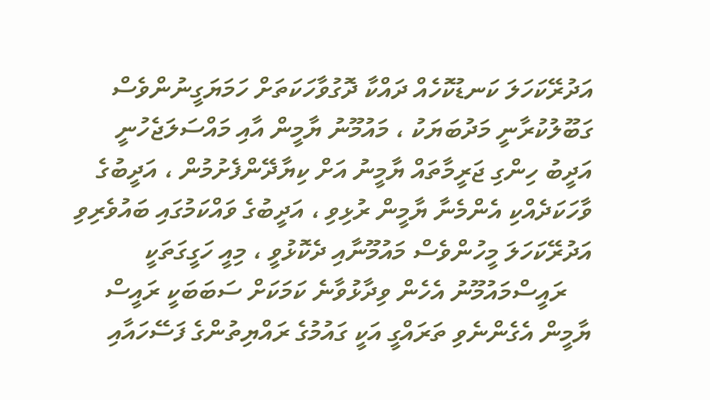އަދުރޭކަހަލަ ކަނޑުކޮހެއް ދައްކާ ދޮގުވާހަކަތަށް ހަމަޔަގީނުންވެސް ގަބޫލުކުރާނީ މަދުބަޔަކު ، މައުމޫނު ޔާމީން އާއި މައްސަލަޖެހުނީ އަދީބު ހިންގި ޖަރީމާތައް ޔާމީނު އަށް ކިޔާދޭންފެށުމުން ، އަދީބުގެ ވާހަކަދެއްކި އެންމެނާ ޔާމީން ރުޅިވި ، އަދީބުގެ ވައްކަމުގައި ބައުވެރިވި އަދުރޭކަހަލަ މީހުންވެސް މައުމޫނާއި ދެކޮޅުވީ ، މިއީ ހަގީގަތަކީ
    ރައީސްމައުމޫނު އެހެން ވިދާޅުވާނެ ކަމަކަށް ސަބަބަކީ ރައީސް ޔާމީން އެގެންނެވި ތަރައްގީ އަކީ ގައުމުގެ ރައްޔިތުންގެ ފަސޭހައާއި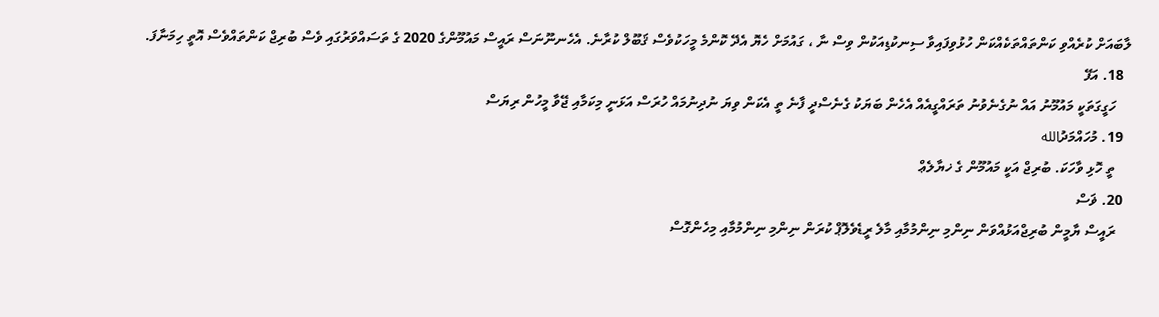ލާބައަށް ކުރެއްވި ކަންތައްތަކެއްކަން ހުޅުވިފައިވާ ސިނކުޑިއަކުން ވިސް ނާ ، ގައުމަށް ހެޔޮ އެދޭ ކޮންމެ މީހަކުވެސް ޤަބޫލް ކުރާނެ. އެހެނނޫނަސް ރައީސް މައުމޫންގެ 2020 ގެ ތަސައްވަރުގައި ވެސް ބުރިޖް ކަންތައްވެސް އޮތީ ހިމަނާފަ.
  18. އަފޭ
    ހަގީގަތަކީ މައުމޫނު އައް ނުގެނެވުނު ތަރައްގީއެއް އެހެން ބަޔަކު ގެނެސްދީ ފާނެ ތީ އެކަން ވިޔަ ނުދިނުމައް ހުރަސް އަޅަނީ މިކަމާއި ޖޭވާ މީހުން ރިޔަސް
  19. މުހައްމަދުالله
    ތީ ހޮޅި ވާހަކަ. ބުރިޖް އަކީ މައުމޫން ގެ ޚޔާލެޢް
  20. ޥަސް
    ރައީސް ޔާމީން ބުރިޖްއަޅުއްވަން ނިންމި ނިންމުމާއި މާލެ ރީޑެވެލޮޕް ކުރަން ނިންމި ނިންމުމާއި މިހެންގޮސް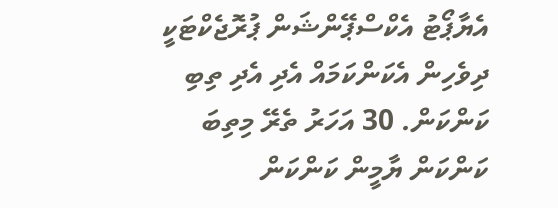އެޔާޕޯޓު އެކްސްޕޭންޝަން ޕުރޮޖެކްޓަކީ ދިވެހިން އެކަންކަމައް އެދި އެދި ތިބި ކަންކަން. 30 އަހަރު ތެރޭ މިތިބަ ކަންކަން ޔާމީން ކަންކަން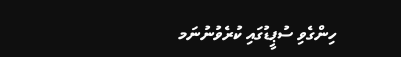ހިންގެވި ސުޕީޑުގައި ކުރެވުނުނަމ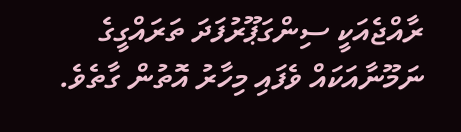ރާއްޖެއަކީ ސިންގަޕޫރުފަދަ ތަރައްގީގެ ނަމޫނާއަކައް ވެފައި މިހާރު އޮތުން ގާތެވެ.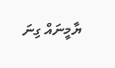ޔާމީނައް ގިނަ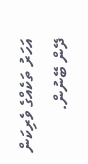އަހަރު ތަކެއްގެ ވެރިކަން ދޭން ބޭނުން.